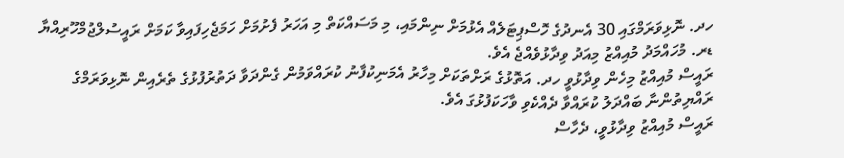ހދ. ނޮޅިވަރަމްގައި 30 އެނދުގެ ހޮސްޕިޓަލެއް އެޅުމަށް ނިންމައި، މި މަސައްކަތް މި އަހަރު ފެށުމަށް ހަމަޖެހިފައިވާ ކަމަށް ރައީސުލްޖުމްހޫރިއްޔާ ޑރ. މުހައްމަދު މުއިއްޒު މިއަދު ވިދާޅުވެއްޖެ އެވެ.
ރައީސް މުއިއްޒު މިހެން ވިދާޅުވީ ހދ. އަތޮޅުގެ ރަށްތަކަށް މިހާރު އެމަނިކުފާނު ކުރައްވަމުން ގެންދަވާ ދަތުރުފުޅުގެ ތެރެއިން ނޮޅިވަރަމްގެ ރައްޔިތުންނާ ބައްދަލު ކުރައްވާ ދެއްކެވި ވާހަކަފުޅުގަ އެވެ.
ރައީސް މުއިއްޒު ވިދާޅުވީ، ދެހާސް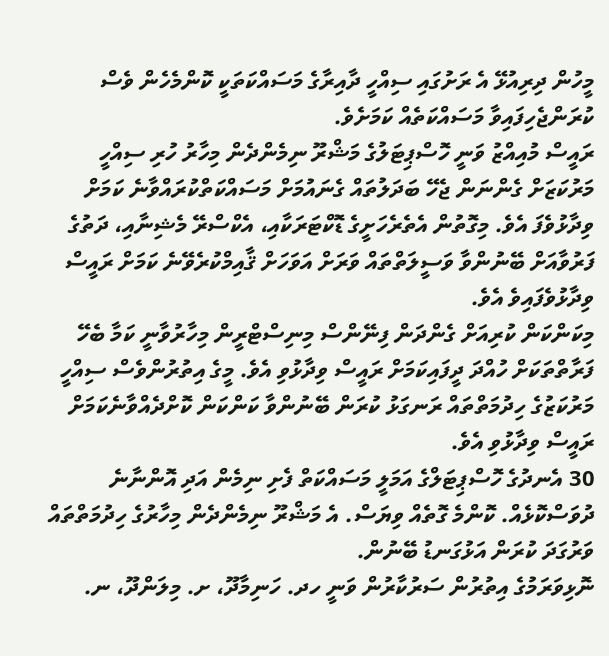މީހުން ދިރިއުޅޭ އެ ރަށުގައި ސިއްހީ ދާއިރާގެ މަސައްކަތަކީ ކޮންމެހެން ވެސް ކުރަންޖެހިފައިވާ މަސައްކަތެއް ކަމަށެވެ.
ރައީސް މުއިއްޒު ވަނީ ހޮސްޕިޓަލުގެ މަޝްރޫ ނިމެންދެން މިހާރު ހުރި ސިއްހީ މަރުކަޒަށް ގެންނަން ޖެހޭ ބަދަލުތައް ގެނައުމަށް މަސައްކަތްކުރައްވާނެ ކަމަށް ވިދާޅުވެފަ އެވެ. މިގޮތުން އެތެރެހަށީގެ ޑޮކްޓަރަކާއި، އެކްސްރޭ މެޝިނާއި، ދަތުގެ ފަރުވާއަށް ބޭނުންވާ ވަސީލަތްތައް ވަރަށް އަވަހަށް ޤާއިމްކުރެވޭނެ ކަމަށް ރައީސް ވިދާޅުވެފައިވެ އެވެ.
މިކަންކަން ކުރިއަށް ގެންދަން ފިނޭންސް މިނިސްޓްރީން މިހާރުވާނީ ކަމާ ބެހޭ ފަރާތްތަކަށް ހުއްދަ ދީފައިކަމަށް ރައީސް ވިދާޅުވި އެވެ. މީގެ އިތުރުންވެސް ސިއްހީ މަރުކަޒުގެ ހިދުމަތްތައް ރަނގަޅު ކުރަން ބޭނުންވާ ކަންކަން ކޮށްދެއްވާނެކަމަށް ރައީސް ވިދާޅުވި އެވެ.
30 އެނދުގެ ހޮސްޕިޓަލްގެ އަމަލީ މަސައްކަތް ފެށި ނިމެން އަދި އޮންނާނެ ދުވަސްކޮޅެއް. ކޮންމެ ގޮތެއް ވިޔަސް. އެ މަޝްރޫ ނިމެންދެން މިހާރުގެ ހިދުމަތްތައް ވަރުގަދަ ކުރަން އަޅުގަނޑު ބޭނުން.
ނޮޅިވަރަމުގެ އިތުރުން ސަރުކާރުން ވަނީ ހދ. ހަނިމާދޫ، ށ. މިލަންދޫ، ނ.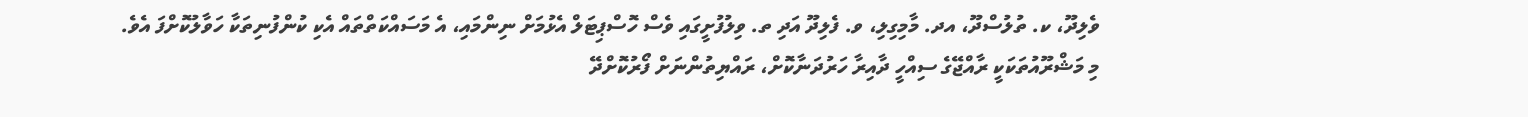ވެލިދޫ، ކ. ތުލުސްދޫ، އދ. މާމިގިލި، ވ. ފެލިދޫ އަދި ތ. ވިލުފުށީގައި ވެސް ހޮސްޕިޓަލް އެޅުމަށް ނިންމައި، އެ މަސައްކަތްތައް އެކި ކުންފުނިތަކާ ހަވާލުކޮށްފަ އެވެ.
މި މަޝްރޫއުތަކަކީ ރާއްޖޭގެ ސިއްހީ ދާއިރާ ހަރުދަނާކޮށް، ރައްޔިތުންނަށް ފޯރުކޮށްދޭ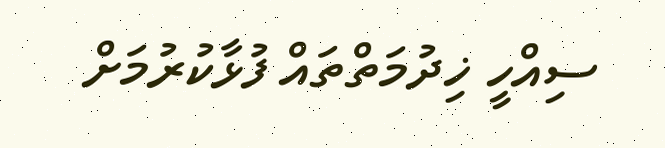ސިއްހީ ޚިދުމަތްތައް ފުޅާކުރުމަށް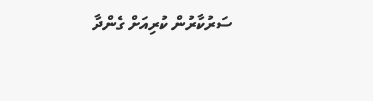ސަރުކާރުން ކުރިއަށް ގެންދާ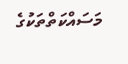މަސައްކަތްތަކުގެ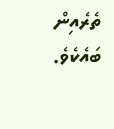ތެރެއިން ބައެކެވެ.